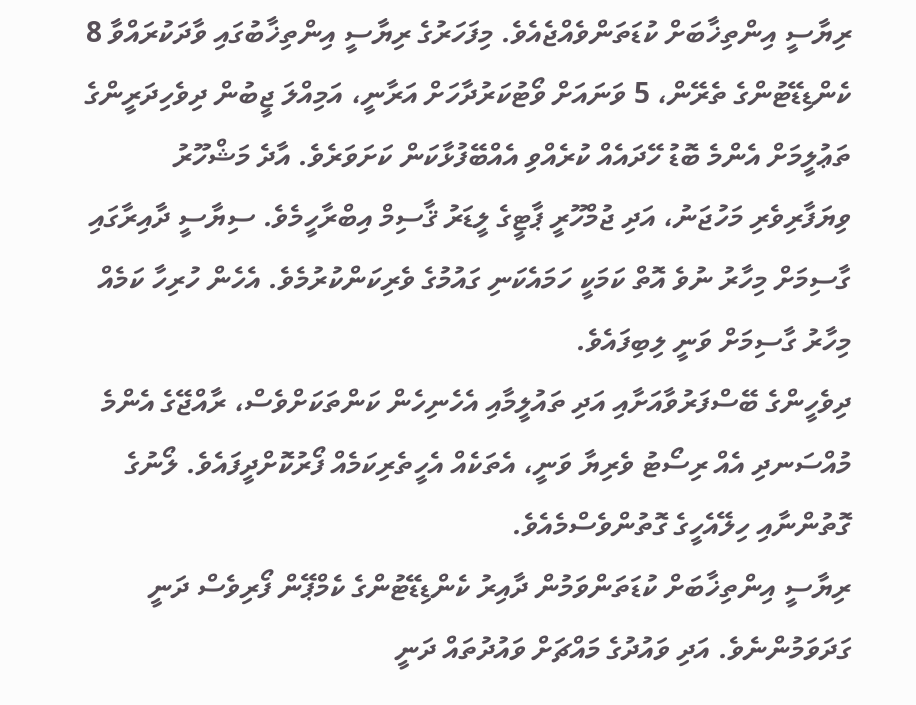ރިޔާސީ އިންތިޚާބަށް ކުޑަތަންވެއްޖެއެވެ. މިފަހަރުގެ ރިޔާސީ އިންތިޚާބުގައި ވާދަކުރައްވާ 8 ކެންޑިޑޭޓުންގެ ތެރޭން، 5 ވަނައަށް ވޯޓުކަރުދާހަށް އަރާނީ، އަމިއްލަ ޖީބުން ދިވެހިދަރީންގެ ތަޢުލީމަށް އެންމެ ބޮޑު ހޭދައެއް ކުރެއްވި އެއްބޭފުޅާކަން ކަށަވަރެވެ. އާދެ މަޝްހޫރު ވިޔަފާރިވެރި މަހުޖަނު، އަދި ޖުމްހޫރީ ޕާޓީގެ ލީޑަރު ޤާސިމް އިބްރާހީމެވެ. ސިޔާސީ ދާއިރާގައި ގާސިމަށް މިހާރު ނުވެ އޮތް ކަމަކީ ހަމައެކަނި ގައުމުގެ ވެރިކަންކުރުމެވެ. އެހެން ހުރިހާ ކަމެއް މިހާރު ގާސިމަށް ވަނީ ލިބިފައެވެ.
ދިވެހީންގެ ބޭސްފަރުވާއަށާއި އަދި ތައުލީމާއި އެހެނިހެން ކަންތަކަށްވެސް، ރާއްޖޭގެ އެންމެ މުއްސަނދި އެއް ރިސޯޓު ވެރިޔާ ވަނީ، އެތަކެއް އެހީތެރިކަމެއް ފޯރުކޮށްދީފައެވެ. ލޯނުގެ ގޮތުންނާއި ހިލޭއެހީގެ ގޮތުންވެސްމެއެވެ.
ރިޔާސީ އިންތިޚާބަށް ކުޑަތަންވަމުން ދާއިރު ކެންޑިޑޭޓުންގެ ކެމްޕޭން ފޯރިވެސް ދަނީ ގަދަވަމުންނެވެ. އަދި ވައުދުގެ މައްޗަށް ވައުދުތައް ދަނީ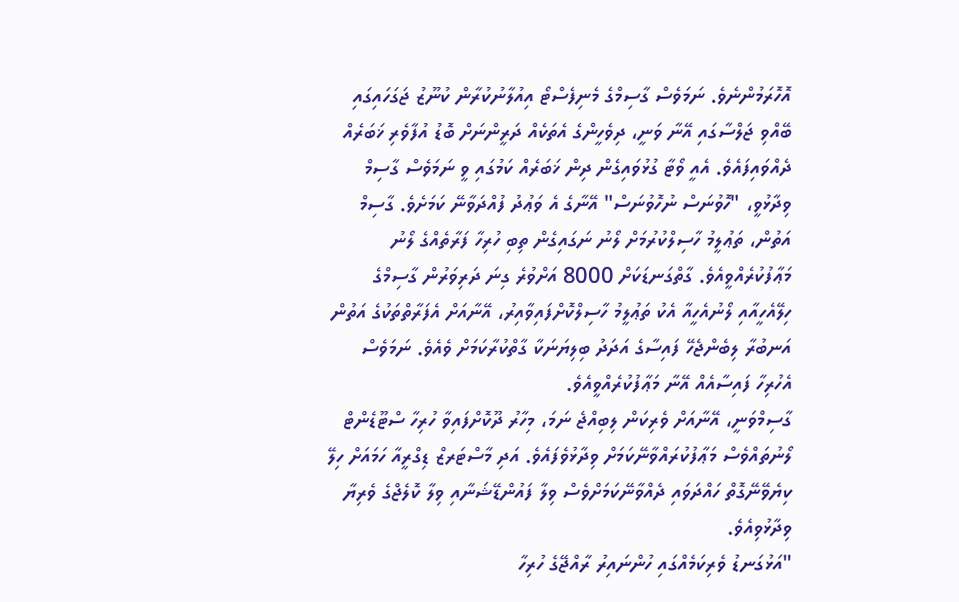އޮހޮރަމުންނެވެ. ނަމަވެސް ގާސިމްގެ މެނިފެސްޓޯ އިއުލާނުކުރާން ކުނޫޒު ޖަގަހައިގައި ބޭއްވި ޖަލްސާގައި އޭނާ ވަނީ، ދިވެހީންގެ އެތަކެއް ދަރީންނަށް ބޮޑު އުފާވެރި ޚަބަރެއް ދެއްވައިފައެވެ. އެއީ ވޯޓާ ގުޅުވައިގެން ދިން ޚަބަރެއް ކަމުގައި ވީ ނަމަވެސް ގާސިމް ވިދާޅުވީ، "ހޮވުނަސް ނުހޮވުނަސް" އޭނާގެ އެ ވަޢުދު ފުއްދަވާނޭ ކަމަށެވެ. ގާސިމް އަތުން، ތަޢުލީމު ހާސިލްކުރުމަށް ލޯނު ނަގައިގެން ތިބި ހުރިހާ ފަރާތެއްގެ ލޯނު މަޢާފުކުރެއްވީއެވެ. ގާތްގަނޑަކަށް 8000 އަށްވުރެ ގިނަ ދަރިވަރުން ގާސިމްގެ ހިލޭއެހީއާއި ލޯނުއެހީއާ އެކު ތަޢުލީމު ހާސިލްކޮށްފައިވާއިރު، އޭނާއަށް އެފަރާތްތަކުގެ އަތުން އަނބުރާ ލިބެންޖެހޭ ފައިސާގެ އަދަދު ބިލިޔަނަކާ ގާތްކުރާކަމަށް ވެއެވެ. ނަމަވެސް އެހުރިހާ ފައިސާއެއް އޭނާ މަޢާފުކުރެއްވީއެވެ.
ގާސިމްވަނީ، އޭނާއަށް ވެރިކަން ލިބިއްޖެ ނަމަ، މިހާރު ދޫކޮށްފައިވާ ހުރިހާ ސްޓޫޑެންޓް ލޯނުތައްވެސް މަޢާފުކުރައްވާނޭކަމަށް ވިދާޅުވެފައެވެ. އަދި މާސްޓަރޒް ޑިގްރީއާ ހަމައަށް ހިލޭ ކިޔެވޭނޭގޮތް ހައްދަވައި ދެއްވާނޭކަމަށްވެސް ވިލާ ފައުންޑޭޝަނާއި ވިލާ ކޮލެޖްގެ ވެރިޔާ ވިދާޅުވިއެވެ.
"އަޅުގަނޑު ވެރިކަމެއްގައި ހުންނައިރު ރާއްޖޭގެ ހުރިހާ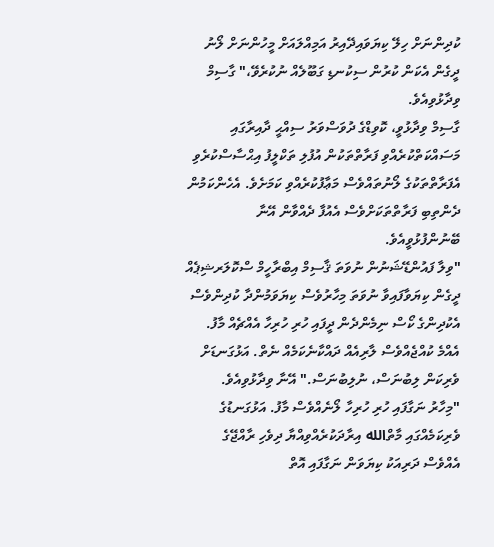ކުދިންނަށް ހިލޭ ކިޔަވައިދޭއިރު އަމިއްލައަށް މީހުންނަށް ލޯނު ދީގެން އެކަން ކުރުން ސިކުނޑި ގަބޫލެއް ނުކުރެވޭ،" ގާސިމް ވިދާޅުވިއެވެ.
ގާސިމް ވިދާޅުވީ، ކޮވިޑްގެ ދުވަސްވަރު ސިއްޙީ ދާއިރާގައި މަސައްކަތްކުރެއްވި ފަރާތްތަކުން އުފުލި ތަކްލީފު އިޙްސާސްކުރެވި އެފަރާތްތަކުގެ ލޯނުތައްވެސް މަޢާފުކުރެއްވި ކަމަށެވެ. އެހެންކަމުން ދެންތިބި ފަރާތްތަކަށްވެސް އެއުފާ ދެއްވާން އޭނާ ބޭނުންފުޅުވީއެވެ.
"ވިލާ ފައުންޑޭޝަނުން ނުވަތަ ޤާސިމް އިބްރާހީމް ސްކޮލަރޝިޕެއް ދީގެން ކިޔަވާފައިވާ ނުވަތަ މިހާރުވެސް ކިޔަވަމުންދާ ކުދިންވެސް އެކުދިންގެ ކޯސް ނިމެންދެން ދީފައި ހުރި ހުރިހާ އެއްޗެއް މާފު. އެއްމެ ކުއްޖެއްވެސް ލާރިއެއް ދައްކާނެކަމެއް ނެތް. އަޅުގަނޑަށް ވެރިކަން ލިބުނަސް، ނުލިބުނަސް." އޭނާ ވިދާޅުވިއެވެ.
"މިހާރު ނަގާފައި ހުރި ހުރިހާ ލޯނެއްވެސް މާފު. އަޅުގަނޑުގެ ވެރިކަމެއްގައި މާތްالله އިރާދަކުރެއްވިއްޔާ ދިވެހި ރާއްޖޭގެ އެއްވެސް ދަރިއަކު ކިޔަވަން ނަގާފައި އޮތް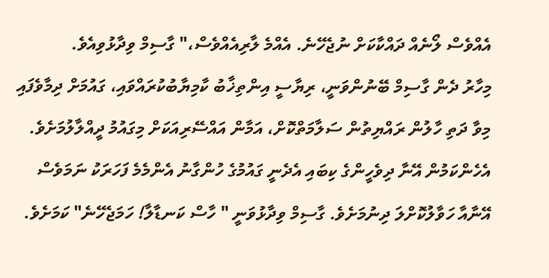އެއްވެސް ލޯނެއް ދައްކާކަށް ނުޖެހޭނެ. އެއްމެ ލާރިއެއްވެސް،" ގާސިމް ވިދާޅުވިއެވެ.
މިހާރު ދެން ގާސިމް ބޭނުންވަނީ، ރިޔާސީ އިންތިޚާބު ކާމިޔާބުކުރައްވައި، ގައުމަށް ދިމާވެފައި މިވާ ދަތި ހާލުން ރައްޔިތުން ސަލާމަތްކޮށް، އަމާން އައްސޭރިއަކަށް މިގައުމު ދީއްލާލުމަށެވެ. އެހެންކަމުން އޭނާ ދިވެހީންގެ ކިބައި އެދެނީ ގައުމުގެ ހުންގާނު އެންމެމެ ފަހަރަކު ނަމަވެސް އޭނާއާ ހަވާލުކޮށްލަ ދިނުމަށެވެ. ގާސިމް ވިދާޅުވަނީ " ހާސް ކަނޑާލާ! ހަމަޖެހޭނެ" ކަމަށެވެ.